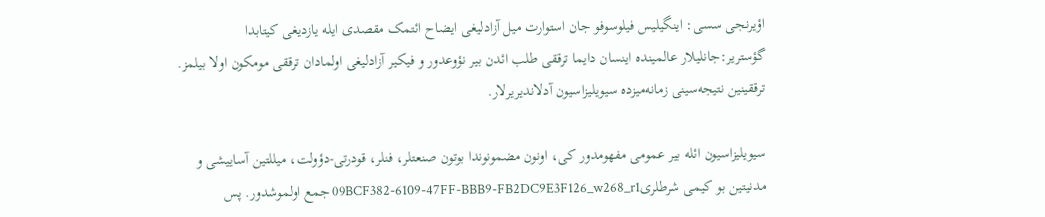اؤیرنجی سسی: اینگیلیس فیلوسوفو جان استوارت میل آزادلیغی ایضاح ائتمک مقصدی ایله یازدیغی کیتابدا گؤستریر:جانلیلار عالمینده اینسان دایما ترققی طلب ائد‌ن بیر نؤوعدور و فیکیر آزادلیغی اولمادان ترققی مومکون اولا بیلمز. ترققینین نتیجه‌سینی زمانه‌میزده سیویلیزاسیون آدلاندیریرلار.

سیویلیزاسیون ائله بیر عمومی مفهومدور کی، اونون مضمونوندا بوتون صنعتلر، فنلر، قودرتی-دؤولت، میللتین آساییشی و مدنیتین بو کیمی شرطلری09BCF382-6109-47FF-BBB9-FB2DC9E3F126_w268_r1 جمع اولموشدور. پس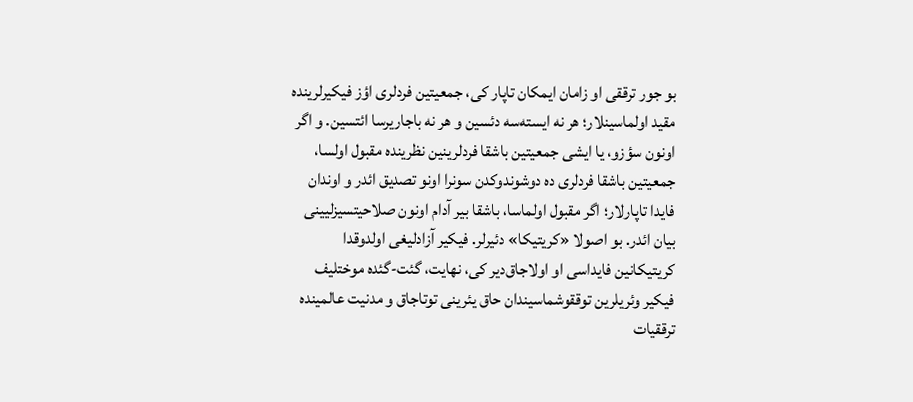بو جور ترققی او زامان ایمکان تاپار کی، جمعیتین فردلری اؤز فیکیرلرینده مقید اولماسینلار؛ هر نه ایسته‌سه دئسین و هر نه باجاریرسا ائتسین. و اگر اونون سؤزو، یا ایشی جمعیتین باشقا فردلرینین نظرینده مقبول اولسا، جمعیتین باشقا فردلری ده دوشوندوکدن سونرا اونو تصدیق ائدر و اوندان فایدا تاپارلار؛ اگر مقبول اولماسا، باشقا بیر آدام اونون صلاحیتسیزلیینی بیان ائدر. بو اصولا «کریتیکا» دئیرلر. فیکیر آزادلیغی اولدوقدا کریتیکانین فایداسی او اولاجاق‌دیر کی، نهایت، گئت-گئده موختلیف فیکیر وئریلرین توققوشماسیندان حاق یئرینی توتاجاق و مدنیت عالمینده ترققیات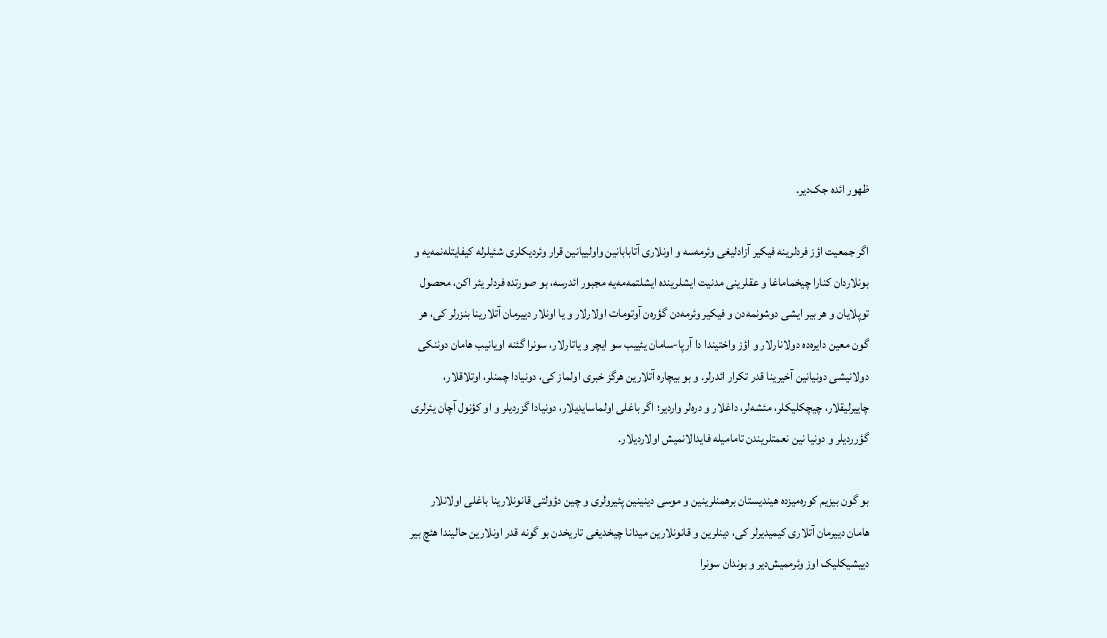ظهور ائد‌ه جک‌دیر.

اگر جمعیت اؤز فردلرینه فیکیر آزادلیغی وئرمه‌سه و اونلاری آتابابانین واولییانین قرار وئردیکلری شئیلرله کیفایتله‌نمه‌یه و بونلاردان کنارا چیخماماغا و عقلرینی مدنیت ایشلرینده ایشلتمه‌مه‌یه مجبور ائدرسه، بو صورتده فردلر یئر اکن، محصول توپلایان و هر بیر ایشی دوشونمه‌دن و فیکیر وئرمه‌دن گؤره‌ن آوتومات اولارلار و یا اونلار دییرمان آتلارینا بنزرلر کی، هر گون معین دایره‌ده دولانارلار و اؤز واختیندا دا آرپا-سامان یئییب سو ایچر و یاتارلار، سونرا گئنه اویانیب هامان دوننکی دولانیشی دونیانین آخیرینا قدر تکرار ائدرلر. و بو بیچاره آتلارین هرگز خبری اولماز کی، دونیادا چمنلر، اوتلاقلار، چاییرلیقلار، چیچکلیکلر، مئشه‌لر، داغلار و دره‌لر واردیر؛ اگر باغلی اولماسایدیلار، دونیادا گزردیلر و او کؤنول آچان یئرلری گؤرردیلر و دونیا نین نعمتلریندن تامامیله فایدالانمیش اولاردیلار.

بو گون بیزیم کوره‌میزده هیندیستان برهمنلرینین و موسی دینینین پئیرولری و چین دؤولتی قانونلارینا باغلی اولانلار هامان دییرمان آتلاری کیمیدیرلر کی، دینلرین و قانونلارین میدانا چیخدیغی تاریخدن بو گونه قدر اونلارین حالیندا هئچ بیر دییشیکلیک اوز وئرممیش‌دیر و بوندان سونرا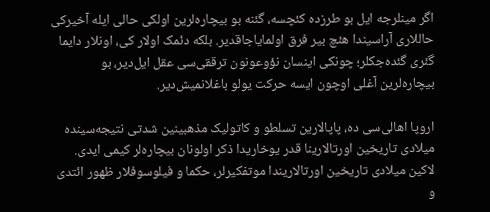اگر مینلرجه ایل بو طرزده کئچسه، گئنه بو بیچاره‌لرین اولکی حالی ایله آخیرکی حاللاری آراسیندا هئچ بیر فرق اولمایاجاقدیر. بلکه دئمک اولار کی، اونلار دایما گئری گئده‌جکلر؛ چونکی اینسان نؤوعونون ترققی‌سی عقل ایل‌دیر، بو بیچاره‌لرین آغلی اوچون ایسه حرکت یولو باغلانمیش‌دیر.

اروپا اهالی‌سی ده، پاپالارین تسلطو و کاتولیک مذهبینین شدتی نتیجه‌سینده میلادی تاریخین اورتالارینا قدر یوخاریدا ذکر اولونان بیچاره‌لر کیمی ایدی. لاکین میلادی تاریخین اورتالاریندا موتفکیرلر، حکما و فیلوسوفلار ظهور ائتدی و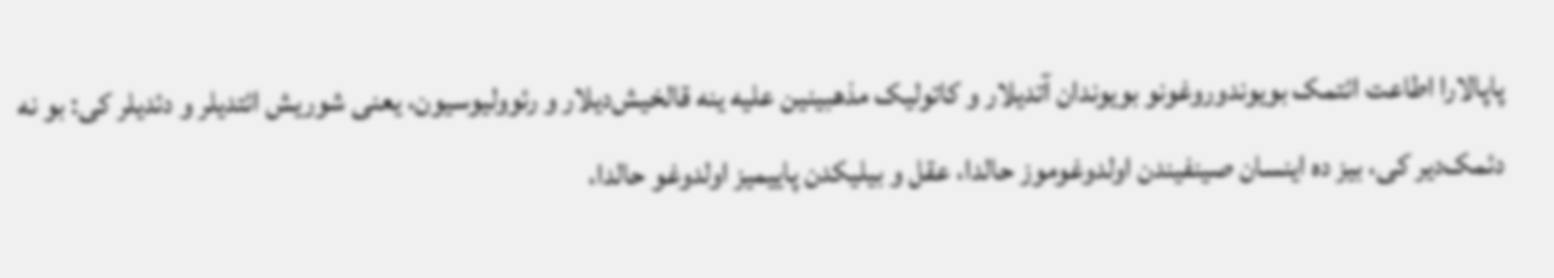پاپالارا اطاعت ائتمک بویوندوروغونو بویوندان آتدیلار و کاتولیک مذهبینین علیه ینه قالخیش‌دیلار و رئوولیوسیون، یعنی شوریش ائتدیلر و دئدیلر کی: بو نه دئمک‌دیر کی، بیز ده اینسان صینفیندن اولدوغوموز حالدا، عقل و بیلیکدن پاییمیز اولدوغو حالدا،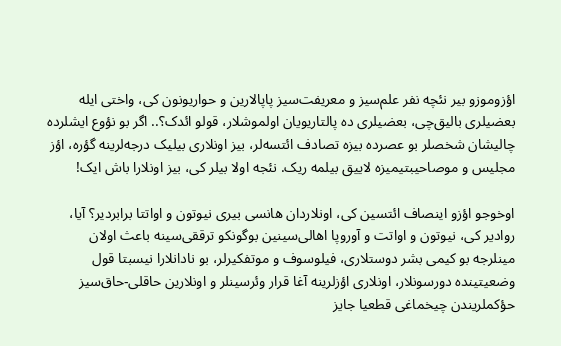اؤزوموزو بیر نئچه نفر علم‌سیز و معریفت‌سیز پاپالارین و حواریونون کی، واختی ایله بعضیلری بالیق‌چی، بعضیلری ده پالتاریویان اولموشلار، قولو ائدک؟.. اگر بو نؤوع ایشلرده چالیشان شخصلر بو عصرده بیزه تصادف ائتسه‌لر، بیز اونلاری بیلیک درجه‌لرینه گؤره، اؤز مجلیس و موصاحیبتیمیزه لاییق بیلمه ریک. نئجه اولا بیلر کی، بیز اونلارا باش ایک!

اوخوجو اؤزو اینصاف ائتسین کی، اونلاردان هانسی بیری نیوتون و اواتتا برابردیر؟ آیا، روادیر کی، نیوتون و اواتت و آوروپا اهالی‌سینین بوگونکو ترققی‌سینه باعث اولان مینلرجه بو کیمی بشر دوستلاری، فیلوسوف و موتفکیرلر، بو نادانلارا نیسبتا قول وضعیتینده دورسونلار، اونلاری اؤزلرینه آغا قرار وئرسینلر و اونلارین حاقلی-حاق‌سیز حؤکملریندن چیخماغی قطعیا جایز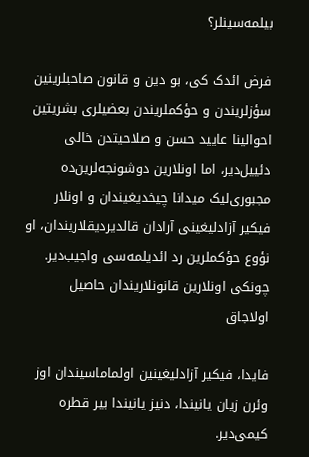بیلمه‌سینلر؟

فرض ائدک کی، بو دین و قانون صاحبلرینین سؤزلریندن و حؤکملریندن بعضیلری بشریتین احوالینا عایید حسن و صلاحیتدن خالی دئییل‌دیر، اما اونلارین دوشونجه‌لرین‌ده مجبوری‌لیک میدانا چیخدیغیندان و اونلار فیکیر آزادلیغینی آرادان قالدیردیقلاریندان، او نؤوع حؤکملرین رد ائدیلمه‌سی واجیب‌دیر. چونکی اونلارین قانونلاریندان حاصیل اولاجاق

فایدا، فیکیر آزادلیغینین اولماماسیندان اوز وئر‌ن زیان یانیندا، دنیز یانیندا بیر قطره کیمی‌دیر.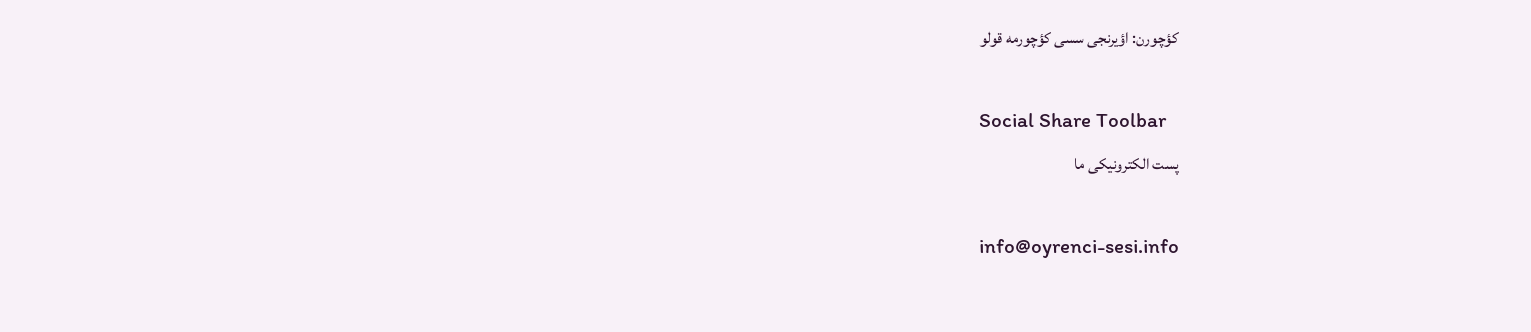کؤچورن: اؤیرنجی سسی کؤچورمه قولو

Social Share Toolbar
پست الکترونیکی ما

info@oyrenci-sesi.info